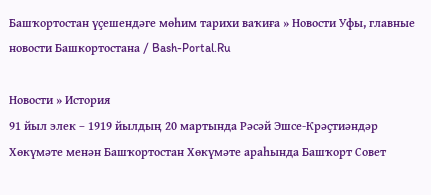Башҡортостан үҫешендәге мөһим тарихи ваҡиға » Новости Уфы, главные новости Башкортостана / Bash-Portal.Ru

Новости » История
91 йыл элек – 1919 йылдың 20 мартында Рәсәй Эшсе-Крәҫтиәндәр Хөкүмәте менән Башҡортостан Хөкүмәте араһында Башҡорт Совет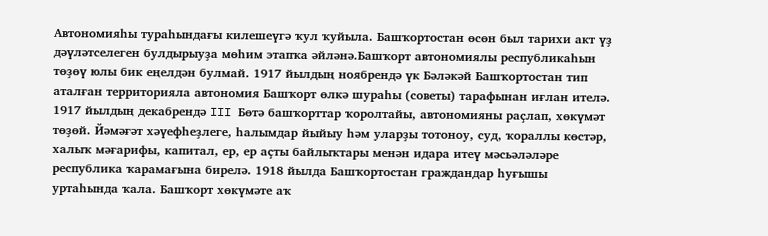Автономияһы тураһындағы килешеүгә ҡул ҡуйыла. Башҡортостан өсөн был тарихи акт үҙ дәүләтселеген булдырыуҙа мөһим этапҡа әйләнә.Башҡорт автономиялы республикаһын төҙөү юлы бик еңелдән булмай. 1917 йылдың ноябрендә үк Бәләкәй Башҡортостан тип аталған территорияла автономия Башҡорт өлкә шураһы (советы) тарафынан иғлан ителә. 1917 йылдың декабрендә III Бөтә башҡорттар ҡоролтайы, автономияны раҫлап, хөкүмәт төҙөй. Йәмәғәт хәүефһеҙлеге, һалымдар йыйыу һәм уларҙы тотоноу, суд, ҡораллы көстәр, халыҡ мәғарифы, капитал, ер, ер аҫты байлыҡтары менән идара итеү мәсьәләләре республика ҡарамағына бирелә. 1918 йылда Башҡортостан граждандар һуғышы уртаһында ҡала. Башҡорт хөкүмәте аҡ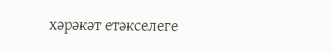хәрәкәт етәкселеге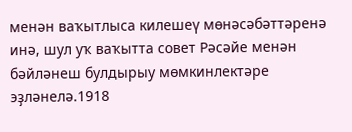менән ваҡытлыса килешеү мөнәсәбәттәренә инә, шул уҡ ваҡытта совет Рәсәйе менән бәйләнеш булдырыу мөмкинлектәре эҙләнелә.1918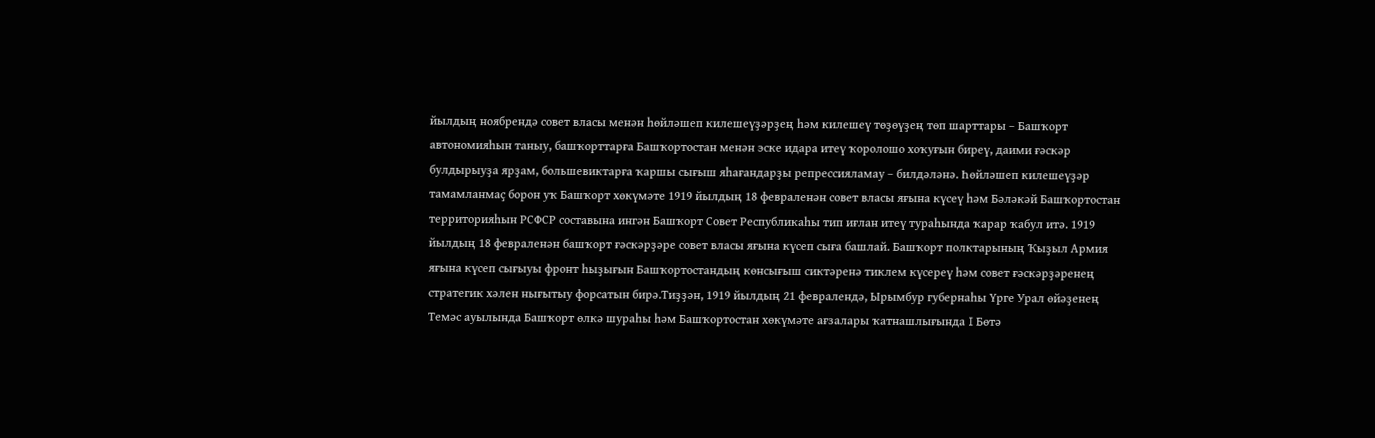йылдың ноябрендә совет власы менән һөйләшеп килешеүҙәрҙең һәм килешеү төҙөүҙең төп шарттары – Башҡорт автономияһын таныу, башҡорттарға Башҡортостан менән эске идара итеү ҡоролошо хоҡуғын биреү, даими ғәскәр булдырыуҙа ярҙам, большевиктарға ҡаршы сығыш яһағандарҙы репрессияламау – билдәләнә. Һөйләшеп килешеүҙәр тамамланмаҫ борон уҡ Башҡорт хөкүмәте 1919 йылдың 18 февраленән совет власы яғына күсеү һәм Бәләкәй Башҡортостан территорияһын РСФСР составына ингән Башҡорт Совет Республикаһы тип иғлан итеү тураһында ҡарар ҡабул итә. 1919 йылдың 18 февраленән башҡорт ғәскәрҙәре совет власы яғына күсеп сыға башлай. Башҡорт полктарының Ҡыҙыл Армия яғына күсеп сығыуы фронт һыҙығын Башҡортостандың көнсығыш сиктәренә тиклем күсереү һәм совет ғәскәрҙәренең стратегик хәлен нығытыу форсатын бирә.Тиҙҙән, 1919 йылдың 21 февралендә, Ырымбур губернаһы Үрге Урал өйәҙенең Темәс ауылында Башҡорт өлкә шураһы һәм Башҡортостан хөкүмәте ағзалары ҡатнашлығында I Бөтә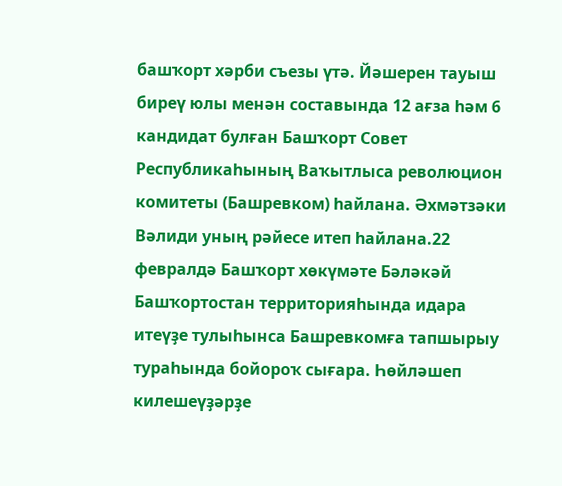башҡорт хәрби съезы үтә. Йәшерен тауыш биреү юлы менән составында 12 ағза һәм 6 кандидат булған Башҡорт Совет Республикаһының Ваҡытлыса революцион комитеты (Башревком) һайлана. Әхмәтзәки Вәлиди уның рәйесе итеп һайлана.22 февралдә Башҡорт хөкүмәте Бәләкәй Башҡортостан территорияһында идара итеүҙе тулыһынса Башревкомға тапшырыу тураһында бойороҡ сығара. Һөйләшеп килешеүҙәрҙе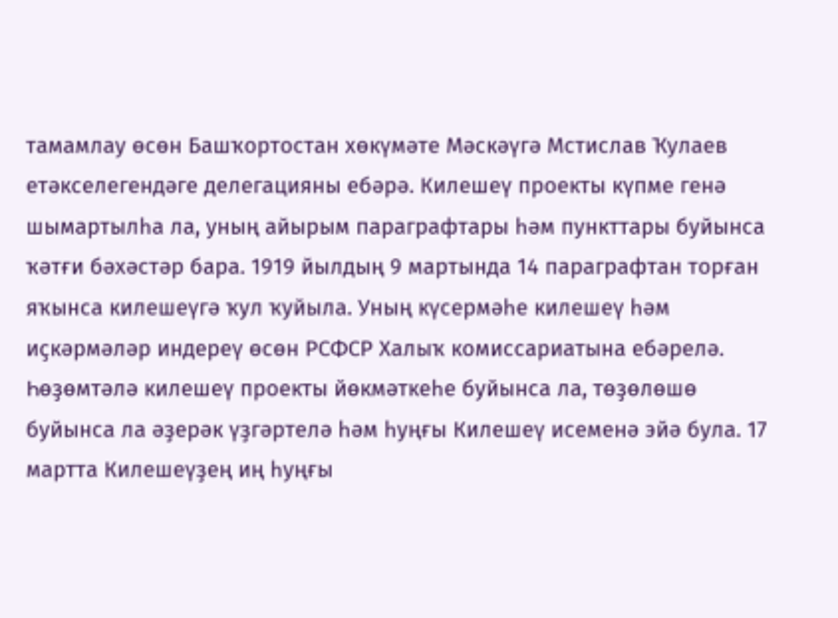тамамлау өсөн Башҡортостан хөкүмәте Мәскәүгә Мстислав Ҡулаев етәкселегендәге делегацияны ебәрә. Килешеү проекты күпме генә шымартылһа ла, уның айырым параграфтары һәм пункттары буйынса ҡәтғи бәхәстәр бара. 1919 йылдың 9 мартында 14 параграфтан торған яҡынса килешеүгә ҡул ҡуйыла. Уның күсермәһе килешеү һәм иҫкәрмәләр индереү өсөн РСФСР Халыҡ комиссариатына ебәрелә. Һөҙөмтәлә килешеү проекты йөкмәткеһе буйынса ла, төҙөлөшө буйынса ла әҙерәк үҙгәртелә һәм һуңғы Килешеү исеменә эйә була. 17 мартта Килешеүҙең иң һуңғы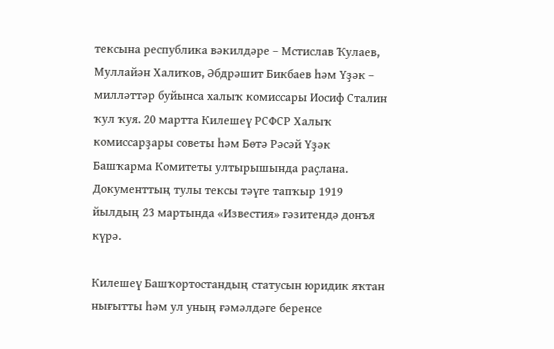тексына республика вәкилдәре – Мстислав Ҡулаев, Муллайән Халиҡов, Әбдрәшит Бикбаев һәм Үҙәк – милләттәр буйынса халыҡ комиссары Иосиф Сталин ҡул ҡуя. 20 мартта Килешеү РСФСР Халыҡ комиссарҙары советы һәм Бөтә Рәсәй Үҙәк Башҡарма Комитеты ултырышында раҫлана. Документтың тулы тексы тәүге тапҡыр 1919 йылдың 23 мартында «Известия» гәзитендә донъя күрә.

Килешеү Башҡортостандың статусын юридик яҡтан нығытты һәм ул уның ғәмәлдәге беренсе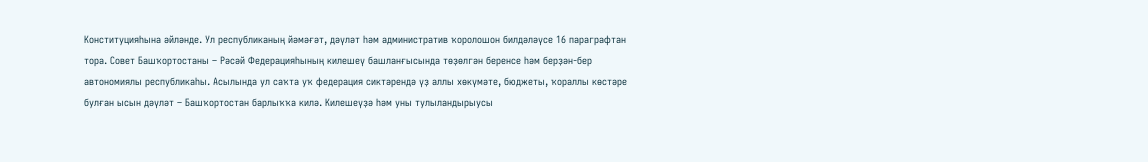Конституцияһына әйләнде. Ул республиканың йәмәғәт, дәүләт һәм административ ҡоролошон билдәләүсе 16 параграфтан тора. Совет Башҡортостаны – Рәсәй Федерацияһының килешеү башланғысында төҙөлгән беренсе һәм берҙән-бер автономиялы республикаһы. Асылында ул саҡта уҡ федерация сиктәрендә үҙ аллы хөкүмәте, бюджеты, ҡораллы көстәре булған ысын дәүләт – Башҡортостан барлыҡҡа килә. Килешеүҙә һәм уны тулыландырыусы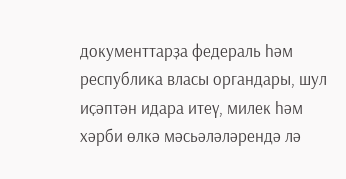документтарҙа федераль һәм республика власы органдары, шул иҫәптән идара итеү, милек һәм хәрби өлкә мәсьәләләрендә лә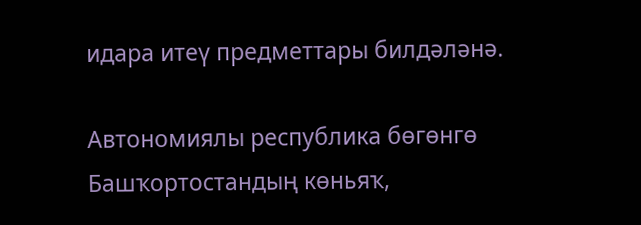идара итеү предметтары билдәләнә.

Автономиялы республика бөгөнгө Башҡортостандың көньяҡ,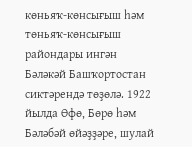көньяҡ-көнсығыш һәм төньяҡ-көнсығыш райондары ингән Бәләкәй Башҡортостан сиктәрендә төҙөлә. 1922 йылда Өфө, Бөрө һәм Бәләбәй өйәҙҙәре, шулай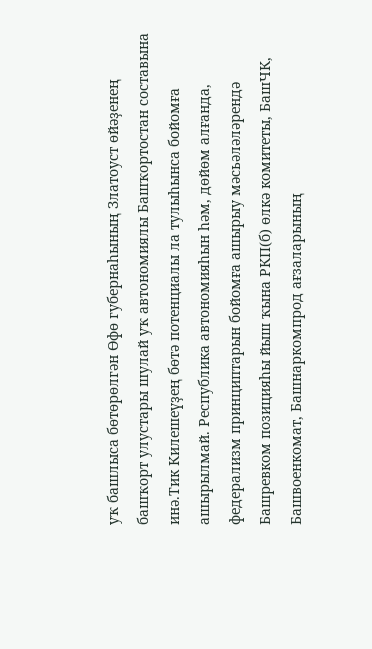уҡ башлыса бөтөрөлгән Өфө губернаһының Златоуст өйәҙенең башҡорт улустары шулай уҡ автономиялы Башҡортостан составына инә.Тик Килешеүҙең бөтә потенциалы ла тулыһынса бойомға ашырылмай. Республика автономияһын һәм, дөйөм алғанда, федерализм принциптарын бойомға ашырыу мәсьәләләрендә Башревком позицияһы йыш ҡына РКП(б) өлкә комитеты, БашЧК, Башвоенкомат, Башнаркомпрод ағзаларының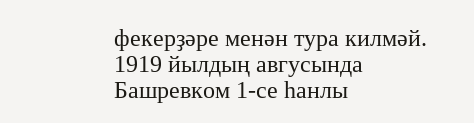фекерҙәре менән тура килмәй. 1919 йылдың авгусында Башревком 1-се һанлы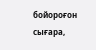бойороғон сығара,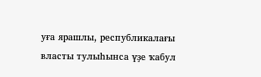уға ярашлы, республикалағы власты тулыһынса үҙе ҡабул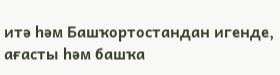итә һәм Башҡортостандан игенде, ағасты һәм башҡа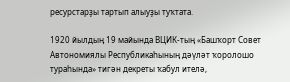ресурстарҙы тартып алыуҙы туҡтата.

1920 йылдың 19 майында ВЦИК-тың «Башҡорт Совет Автономиялы Республикаһының дәүләт ҡоролошо тураһында» тигән декреты ҡабул ителә,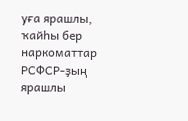уға ярашлы, ҡайһы бер наркоматтар РСФСР-ҙың ярашлы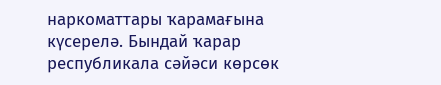наркоматтары ҡарамағына күсерелә. Бындай ҡарар республикала сәйәси көрсөк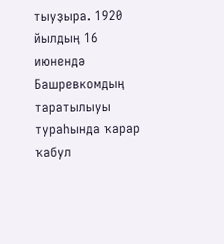тыуҙыра. 1920 йылдың 16 июнендә Башревкомдың таратылыуы тураһында ҡарар ҡабул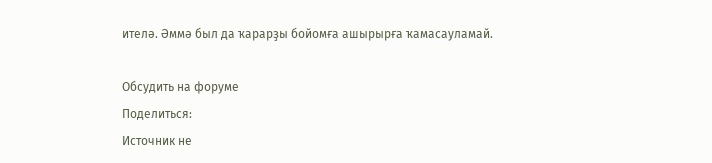ителә. Әммә был да ҡарарҙы бойомға ашырырға ҡамасауламай.

Обсудить на форуме
Поделиться:
Источник не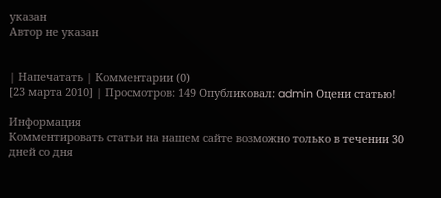указан
Автор не указан


| Напечатать | Комментарии (0)
[23 марта 2010] | Просмотров: 149 Опубликовал: admin Оцени статью!

Информация
Комментировать статьи на нашем сайте возможно только в течении 30 дней со дня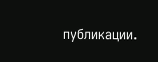публикации.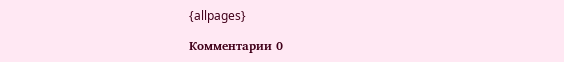{allpages}

Комментарии 0